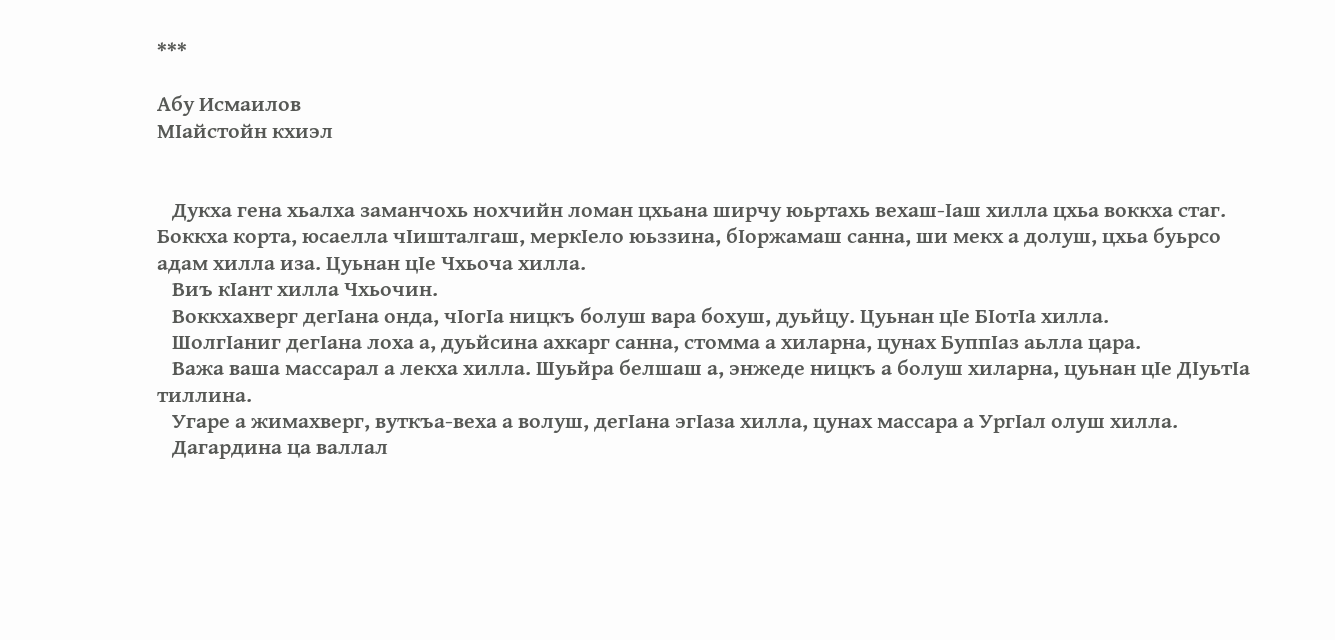***

Абу Исмаилов
МIайстойн кхиэл


   Дукха гена хьалха заманчохь нохчийн ломан цхьана ширчу юьртахь вехаш-Iаш хилла цхьа воккха стаг. Боккха корта, юсаелла чIишталгаш, меркIело юьззина, бIоржамаш санна, ши мекх а долуш, цхьа буьрсо адам хилла иза. Цуьнан цIе Чхьоча хилла.
   Виъ кIант хилла Чхьочин.
   Воккхахверг дегIана онда, чIогIа ницкъ болуш вара бохуш, дуьйцу. Цуьнан цIе БIотIа хилла.
   ШолгIаниг дегIана лоха а, дуьйсина ахкарг санна, стомма а хиларна, цунах БуппIаз аьлла цара.
   Важа ваша массарал а лекха хилла. Шуьйра белшаш а, энжеде ницкъ а болуш хиларна, цуьнан цIе ДIуьтIа тиллина.
   Угаре а жимахверг, вуткъа-веха а волуш, дегIана эгIаза хилла, цунах массара а УргIал олуш хилла.
   Дагардина ца валлал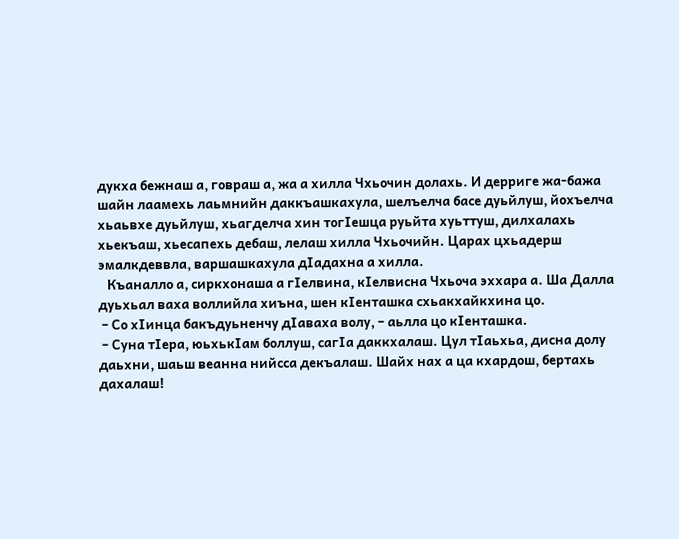дукха бежнаш а, говраш а, жа а хилла Чхьочин долахь. И дерриге жа-бажа шайн лаамехь лаьмнийн даккъашкахула, шелъелча басе дуьйлуш, йохъелча хьаьвхе дуьйлуш, хьагделча хин тогIешца руьйта хуьттуш, дилхалахь хьекъаш, хьесапехь дебаш, лелаш хилла Чхьочийн. Царах цхьадерш эмалкдеввла, варшашкахула дIадахна а хилла.
   Къаналло а, сиркхонаша а гIелвина, кIелвисна Чхьоча эххара а. Ша Далла дуьхьал ваха воллийла хиъна, шен кIенташка схьакхайкхина цо.
 – Со хIинца бакъдуьненчу дIаваха волу, – аьлла цо кIенташка.
 – Суна тIера, юьхькIам боллуш, сагIа даккхалаш. Цул тIаьхьа, дисна долу даьхни, шаьш веанна нийсса декъалаш. Шайх нах а ца кхардош, бертахь дахалаш!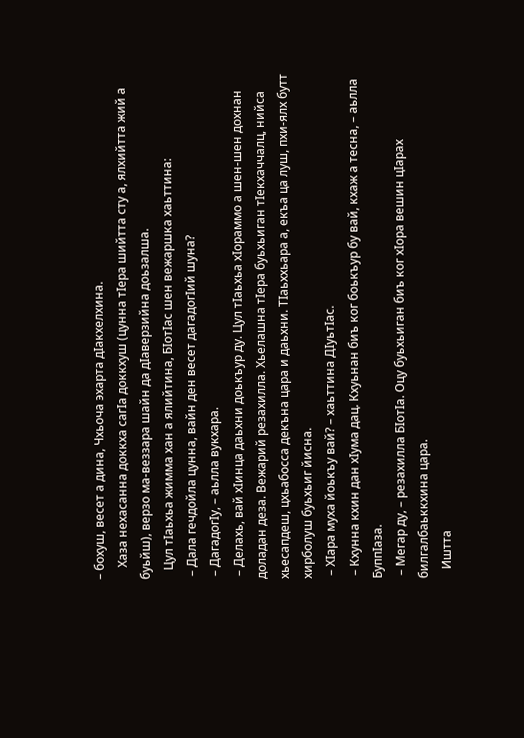– бохуш, весет а дина, Чхьоча эхарта дIакхелхина.
    Хаза нехасанна доккха сагIа доккхуш (цунна тIера шийтта сту а, ялхийтта жий а буьйш), верзо ма-веззара шайн да дIаверзийна доьзалша.
   Цул тIаьхьа жимма хан а ялийтина, БIотIас шен вежаршка хаьттина:
 – Дала гечдойла цунна, вайн ден весет дагадогIий шуна?
 – ДагадогIу, – аьлла вукхара.
 – Делахь, вай хIинца даьхни доькъур ду. Цул тIаьхьа хIораммо а шен-шен дохнан доладан деза. Вежарий резахилла. Хьелашна тIера буьхьиган тIекхаччалц, нийса хьесапдеш, цхьабосса декъна цара и даьхни. ТIаьххьара а, екъа ца луш, пхи-ялх бутт хирболуш буьхьиг йисна.
 – ХIара муха йоькъу вай? – хаьттина ДIуьтIас.
 – Кхунна кхин дан хIума дац. Кхуьнан биъ ког боькъур бу вай, кхаж а тесна, – аьлла БуппIаза.
 – Мегар ду, – резахилла БIотIа. Оцу буьхьиган биъ ког хIора вешин цIарах билгалбаьккхина цара.
   Иштта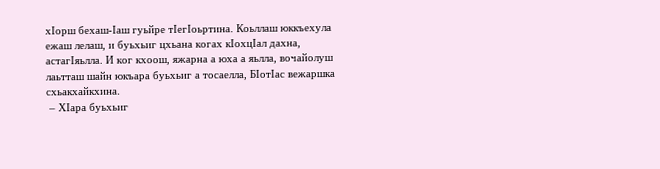хIорш бехаш-Iаш гуьйре тIегIоьртина. Коьллаш юккъехула ежаш лелаш, и буьхьиг цхьана когах кIохцIал дахна, астагIяьлла. И ког кхоош, яжарна а юха а яьлла, вочайолуш лаьтташ шайн юкъара буьхьиг а тосаелла, БIотIас вежаршка схьакхайкхина.
 – ХIара буьхьиг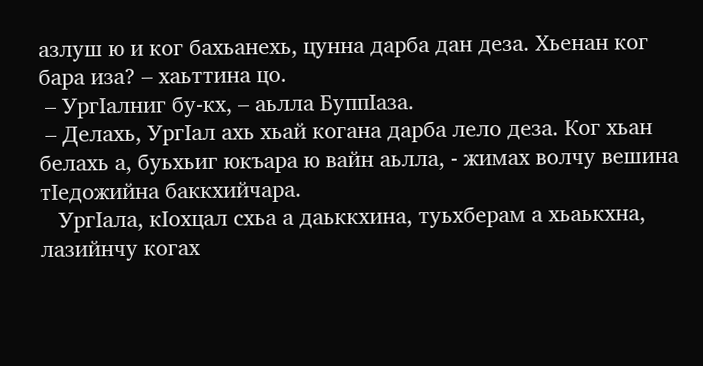азлуш ю и ког бахьанехь, цунна дарба дан деза. Хьенан ког бара иза? – хаьттина цо.
 – УргIалниг бу-кх, – аьлла БуппIаза.
 – Делахь, УргIал ахь хьай когана дарба лело деза. Ког хьан белахь а, буьхьиг юкъара ю вайн аьлла, - жимах волчу вешина тIедожийна баккхийчара.
   УргIала, кIохцал схьа а даьккхина, туьхберам а хьаькхна, лазийнчу когах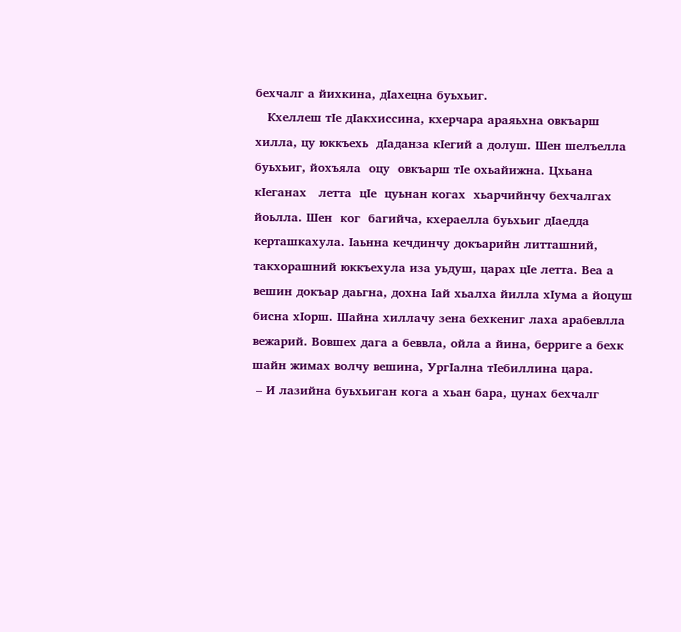бехчалг а йихкина, дIахецна буьхьиг.
   Кхеллеш тIе дIакхиссина, кхерчара араяьхна овкъарш хилла, цу юккъехь  дIаданза кIегий а долуш. Шен шелъелла буьхьиг, йохъяла  оцу  овкъарш тIе охьайижна. Цхьана кIеганах   летта  цIе  цуьнан когах  хьарчийнчу бехчалгах йоьлла. Шен  ког  багийча, кхераелла буьхьиг дIаедда керташкахула. Iаьнна кечдинчу докъарийн литташний, такхорашний юккъехула иза уьдуш, царах цIе летта. Веа а вешин докъар даьгна, дохна Iай хьалха йилла хIума а йоцуш бисна хIорш. Шайна хиллачу зена бехкениг лаха арабевлла вежарий. Вовшех дага а беввла, ойла а йина, берриге а бехк шайн жимах волчу вешина, УргIална тIебиллина цара.
 – И лазийна буьхьиган кога а хьан бара, цунах бехчалг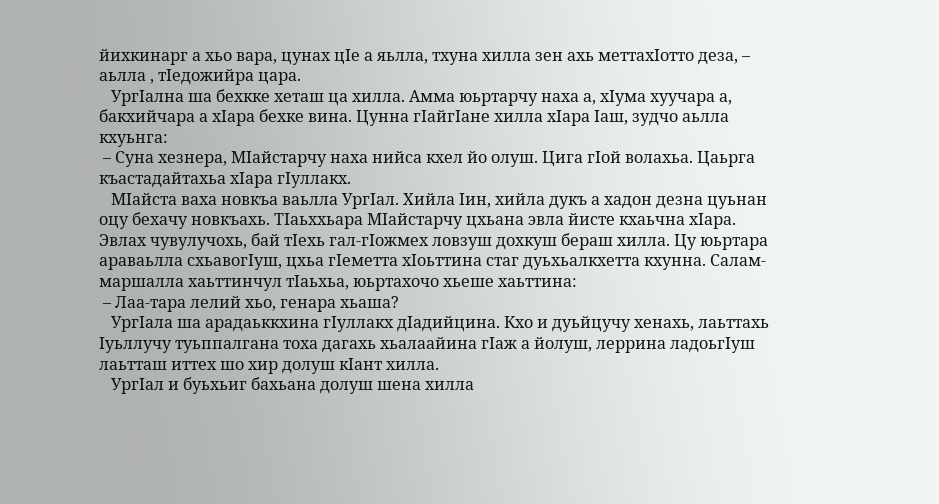йихкинарг а хьо вара, цунах цIе а яьлла, тхуна хилла зен ахь меттахIотто деза, –
аьлла , тIедожийра цара.
   УргIална ша бехкке хеташ ца хилла. Амма юьртарчу наха а, хIума хуучара а, бакхийчара а хIара бехке вина. Цунна гIайгIане хилла хIара Iаш, зудчо аьлла кхуьнга:
 – Суна хезнера, МIайстарчу наха нийса кхел йо олуш. Цига гIой волахьа. Цаьрга къастадайтахьа хIара гIуллакх.
   МIайста ваха новкъа ваьлла УргIал. Хийла Iин, хийла дукъ а хадон дезна цуьнан оцу бехачу новкъахь. ТIаьххьара МIайстарчу цхьана эвла йисте кхаьчна хIара. Эвлах чувулучохь, бай тIехь гал-гIожмех ловзуш дохкуш бераш хилла. Цу юьртара араваьлла схьавогIуш, цхьа гIеметта хIоьттина стаг дуьхьалкхетта кхунна. Салам-маршалла хаьттинчул тIаьхьа, юьртахочо хьеше хаьттина:
 – Лаа-тара лелий хьо, генара хьаша?
   УргIала ша арадаьккхина гIуллакх дIадийцина. Кхо и дуьйцучу хенахь, лаьттахь Iуьллучу туьппалгана тоха дагахь хьалаайина гIаж а йолуш, леррина ладоьгIуш лаьтташ иттех шо хир долуш кIант хилла.
   УргIал и буьхьиг бахьана долуш шена хилла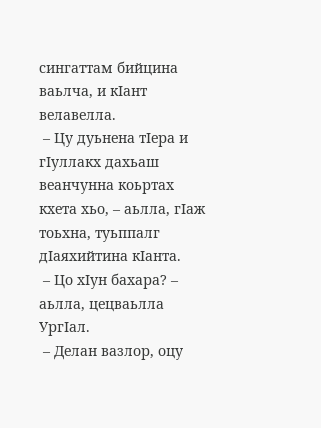сингаттам бийцина ваьлча, и кIант велавелла.
 – Цу дуьнена тIера и гIуллакх дахьаш веанчунна коьртах кхета хьо, – аьлла, гIаж тоьхна, туьппалг дIаяхийтина кIанта.
 – Цо хIун бахара? – аьлла, цецваьлла УргIал.
 – Делан вазлор, оцу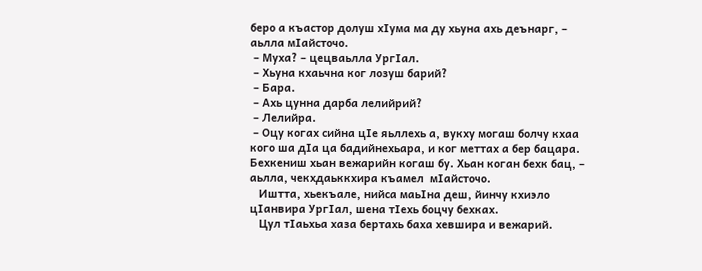беро а къастор долуш хIума ма ду хьуна ахь деънарг, – аьлла мIайсточо.
 – Муха? – цецваьлла УргIал.
 – Хьуна кхаьчна ког лозуш барий?
 – Бара.
 – Ахь цунна дарба лелийрий?
 – Лелийра.
 – Оцу когах сийна цIе яьллехь а, вукху могаш болчу кхаа кого ша дIа ца бадийнехьара, и ког меттах а бер бацара. Бехкениш хьан вежарийн когаш бу. Хьан коган бехк бац, – аьлла, чекхдаьккхира къамел  мIайсточо.
   Иштта, хьекъале, нийса маьIна деш, йинчу кхиэло цIанвира УргIал, шена тIехь боцчу бехках.
   Цул тIаьхьа хаза бертахь баха хевшира и вежарий.